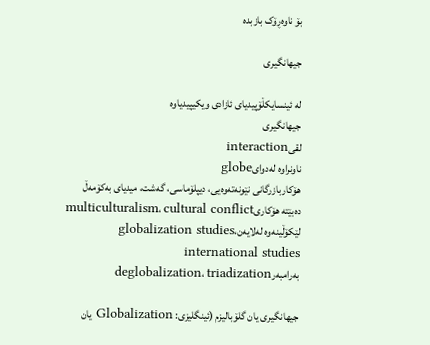بۆ ناوەڕۆک بازبدە

جیھانگیری

لە ئینسایکڵۆپیدیای ئازادی ویکیپیدیاوە
جیھانگیری
لقیinteraction
ناونراوە لەدوایglobe
ھۆکاربازرگانی نێونەتەوەیی، دیپلۆماسی، گەشت، میدیای بەکۆمەڵ
دەبێتە ھۆکاریmulticulturalism، cultural conflict
لێکۆڵینەوە لەلایەنglobalization studies، international studies
بەرامبەرdeglobalization، triadization

جیھانگیری یان گلۆبالیزم (ئینگلیزی: Globalization یان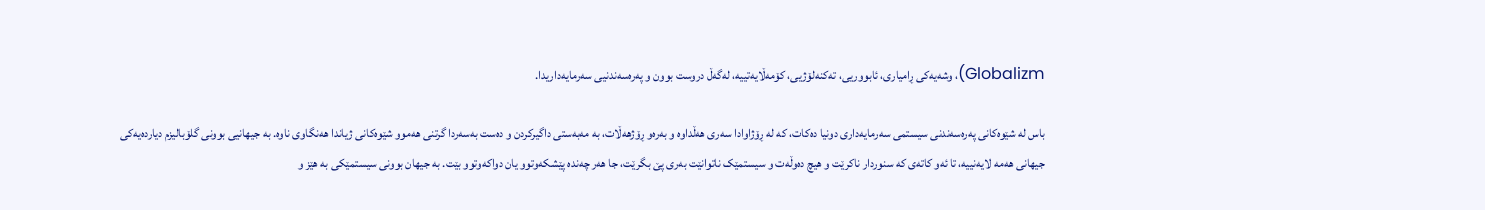Globalizm)، وشەیەکی ڕامیاری، ئابووریی، تەکنەلۆژیی، کۆمەڵایەتییە، لەگەڵ دروست بوون و پەرەسەندنیی سەرمایەداریدا.

باس لە شێوەکانی پەرەسەندنی سیستمی سەرمایەداری دونیا دەکات، کە لە ڕۆژاوادا سەری ھەڵداوە و بەرەو ڕۆژھەڵات، بە مەبەستی داگیرکردن و دەست بەسەردا گرتنی ھەموو شێوەکانی ژیاندا ھەنگاوی ناوە. بە جیھانیی بوونی گلۆبالیزم دیاردەیەکی جیھانی ھەمە لایەنییە، تا ئەو کاتەی کە سنوردار ناکرێت و ھیچ دەوڵەت و سیستمێک ناتوانێت بەری پێ بگرێت، جا ھەر چەندە پێشکەوتوو یان دواکەوتوو بێت. بە جیھان بوونی سیستمێکی بە ھێز و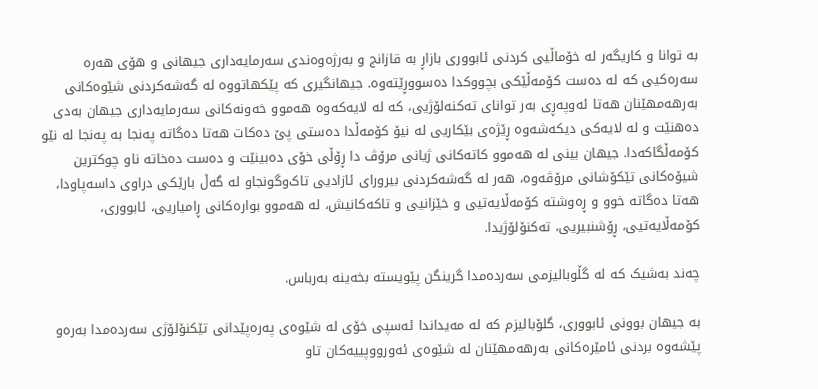بە توانا و کاریگەر لە خۆماڵیی کردنی ئابووری بازاڕ بە قازانج و بەرژەوەندی سەرمایەداری جیھانی و ھۆی ھەرە سەرەکیی کە لە دەست کۆمەڵێکی بچووکدا دەسووڕێتەوە. جیھانگیری کە پێکھاتووە لە گەشەکردنی شێوەکانی بەرھەمھێنان ھەتا ئەوپەڕی بەر توانای تەکنەلۆژیی، کە لە لایەکەوە ھەموو خەونەکانی سەرمایەداری جیھان بەدی دەھنێت و لە لایەکی دیکەشەوە ڕێژەی بێکاریی لە نیۆ کۆمەڵدا دەستی پێ دەکات ھەتا دەگاتە پەنجا بە پەنجا لە نێو کۆمەڵگاکەدا. جیھان بینی لە ھەموو کاتەکانی ژیانی مرۆڤ دا ڕۆڵی خۆی دەبینێت و دەست دەخاتە ناو چوکترین شیۆەکانی تێکۆشانی مرۆڤەوە، ھەر لە گەشەکردنی بیرورای ئازادیی تاک‌وگونجاو لە گەڵ بارێکی دراوی داسەپاودا، ھەتا دەگاتە خوو و ڕەوشتە کۆمەڵایەتیی و خێزانیی و تاکەکانیش، لە ھەموو بوارەکانی ڕامیاریی، ئابووری، کۆمەڵایەتیی، ڕۆشنبیریی، تەکنۆلۆژیدا.

چەند بەشیک کە لە گڵوبالیزمی سەردەمدا گرینگن پێویستە بخەینە بەرباس.

بە جیھان بوونی ئابووری، گلۆبالیزم کە لە مەیداندا ئەسپی خۆی لە شێوەی پەرەپێدانی تێکنۆلۆژی سەردەمدا بەرەو پێشەوە بردنی ئامێرەکانی بەرھەمھێنان لە شێوەی ئەورووپییەکان تاو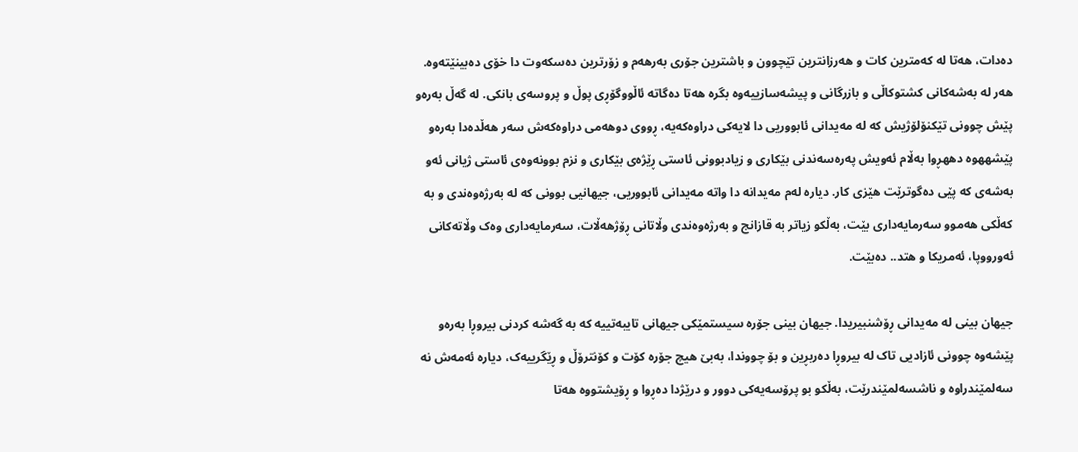دەدات، ھەتا لە کەمترین کات و ھەرزانترین تێچوون و باشترین جۆری بەرھەم و زۆرترین دەسکەوت دا خۆی دەبینێتەوە. ھەر لە بەشەکانی کشتوکاڵی و بازرگانی و پیشەسازییەوە بگرە ھەتا دەگاتە ئاڵووگۆڕی پوڵ و پروسەی بانکی. لە گەڵ بەرەو پێش چوونی تێکنۆلۆژیش کە لە مەیدانی ئابووریی دا لایەکی دراوەکەیە، ڕووی دوھەمی دراوەکەش سەر ھەڵدەدا بەرەو پێشھھوە دھھڕوا بەڵام ئەویش پەرەسەندنی بێکاری و زیادبوونی ئاستی ڕێژەی بێکاری و نزم بوونەوەی ئاستی ژیانی ئەو بەشەی کە پێی دەگوترێت ھێزی کار. دیارە لەم مەیدانە دا واتە مەیدانی ئابووریی، جیھانیی بوونی کە لە بەرژەوەندی و بە کەڵکی ھەموو سەرمایەداری بێت، بەڵکو زیاتر بە قازانج و بەرژەوەندی وڵاتانی ڕۆژھەڵات، سەرمایەداری وەک وڵاتەکانی ئەورووپا، ئەمریکا و ھتد.. دەبێت.

جیھان بینی لە مەیدانی ڕۆشنبیریدا. جیھان بینی جۆرە سیستمێکی جیھانی تایبەتییە کە بە گەشە کردنی بیروڕا بەرەو پێشەوە چوونی ئازادیی تاک لە بیروڕا دەربڕین و بۆ چووندا، بەبێ ھیچ جۆرە کۆت و کۆنترۆڵ و ڕێگرییەک، دیارە ئەمەش نە سەلمێندراوە و ناشسەلمێندرێت، بەڵکو بو پرۆسەیەکی دوور و درێژدا دەڕوا و ڕۆیشتووە ھەتا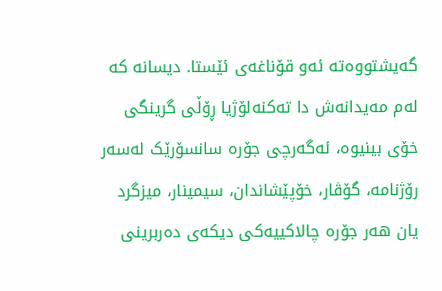گەیشتووەتە ئەو قۆناغەی ئێستا. دیسانە کە لەم مەیدانەش دا تەکنەلۆژیا ڕۆڵی گرینگی خۆی بینیوە، ئەگەرچی جۆرە سانسۆرێک لەسەر رۆژنامە، گۆڤار، خۆپێشاندان، سیمینار، میزگرد یان ھەر جۆرە چالاکییەکی دیکەی دەربرینی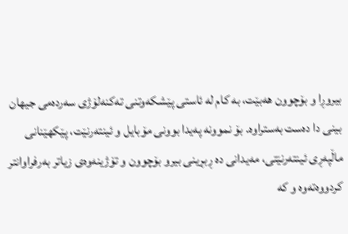بیروڕا و بۆچوون ھەبێت، بە کام لە ئاستی پێشکەوتنی تەکنەلۆژی سەردەمی جیھان بینی دا دەست بەستراوە. بۆ نموونە پەیدا بوونی مۆبایل و ئینتەرنێت، پێکھێنانی ماڵپەڕی ئینتەرنێتی، مەیدانی دە ڕبڕینی بیرو بۆچوون و تۆژینەوەی زیاتر بەرفراوانتر کردووەتەوە و کە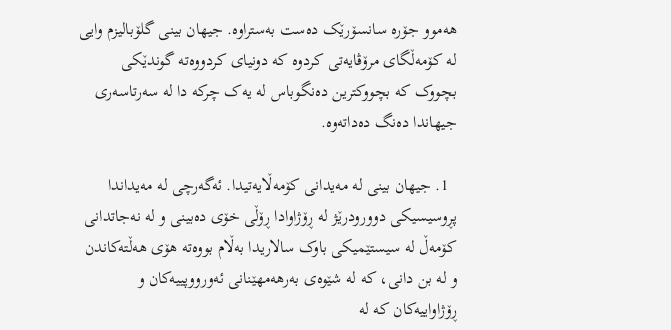ھەموو جۆرە سانسۆرێک دەست بەستراوە. جیھان بینی گلۆبالیزم وایی لە کۆمەڵگای مرۆڤایەتی کردوە کە دونیای کردووەتە گوندێکی بچووک کە بچووکترین دەنگوباس لە یەک چرکە دا لە سەرتاسەری جیھاندا دەنگ دەداتەوە.

  1. جیھان بینی لە مەیدانی کۆمەڵایەتیدا. ئەگەرچی لە مەیداندا پڕوسیسیکی دوورودرێژ لە ڕۆژاوادا ڕۆڵی خۆی دەبینی و لە نەجاتدانی کۆمەڵ لە سیستێمیکی باوک سالاریدا بەڵام بووەتە ھۆی ھەڵتەکاندن و لە بن دانی، کە لە شێوەی بەرھەمھێنانی ئەورووپییەکان و ڕۆژاواییەکان کە لە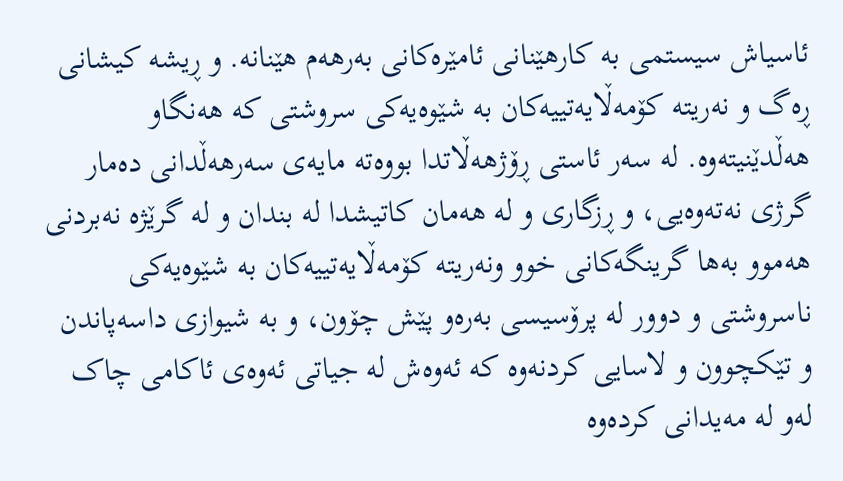ئاسیاش سیستمی بە کارھێنانی ئامێرەکانی بەرھەم ھێنانە. و ڕیشە کیشانی ڕەگ و نەریتە کۆمەڵایەتییەکان بە شێوەیەکی سروشتی کە ھەنگاو ھەڵدێنیتەوە. لە سەر ئاستی ڕۆژھەڵاتدا بووەتە مایەی سەرھەڵدانی دەمار گرژی نەتەوەیی، و ڕزگاری و لە ھەمان کاتیشدا لە بندان و لە گرێژە نەبردنی ھەموو بەھا گرینگەکانی خوو ونەریتە کۆمەڵایەتییەکان بە شێوەیەکی ناسروشتی و دوور لە پرۆسیسی بەرەو پێش چۆون، و بە شیوازی داسەپاندن و تێکچوون و لاسایی کردنەوە کە ئەوەش لە جیاتی ئەوەی ئاکامی چاک لەو لە مەیدانی کردەوە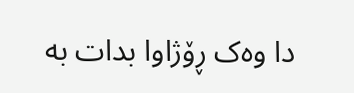دا وەک ڕۆژاوا بدات بە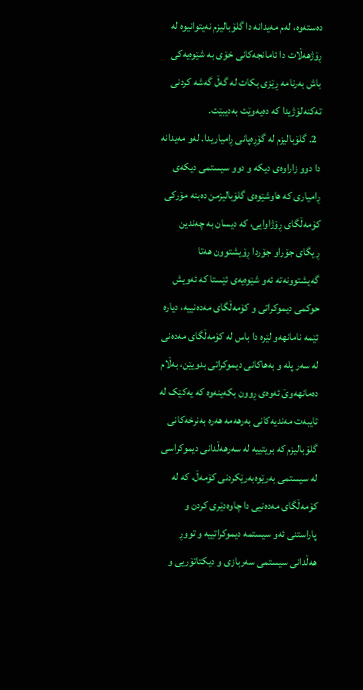دەستەوە، لەم مەیدانە دا گلۆبالیزم نەیتوانیوە لە ڕۆژھەڵات دا ئامانجەکانی خۆی بە شێوەیەکی باش بەرنامە ڕێزی بکات لە گەڵ گەشە کردنی تەکنەلۆژیدا کە دەیەوێت بەدیبێت.
  2. گلۆبالیزم لە گۆڕەپانی ڕامیاریدا. لەو مەیدانە دا دوو زاراوەی دیکە و دوو سیستمی دیکەی ڕامیاری کە ھاوشێوەی گلۆبالیزمن دەبنە مۆرکی کۆمەڵگای ڕۆژاوایی، کە دیسان بە چەندین ڕیگای جۆراو جۆردا ڕۆیشتوون ھەتا گەیشتوونەتە ئەو شێوەیەی ئێستا کە ئەویش حوکمی دیموکراتی و کۆمەڵگای مەدەنییە، دیارە ئێمە نامانھەو لێرە دا باس لە کۆمەڵگای مەدەنی لە سەر پلە و بەھاکانی دیموکراتی بدویێن، بەڵام دەمانھەوێ ئەوەی ڕوون بکەینەوە کە یەکێک لە تایبەت مەندیەکانی بەرھەمە ھەرە بەنرخەکانی گلۆبالیزم کە بریتییە لە سەرھەڵدانی دیموکراسی لە سیستمی بەرێوەبەرێکردنی کۆمەڵ، کە لە کۆمەڵگای مەدەنیی دا چاوەدێری کردن و پاراستنی ئەو سیستمە دیموکراتییە و تووڕ ھەڵدانی سیستمی سەربازی و دیکتاتۆریی و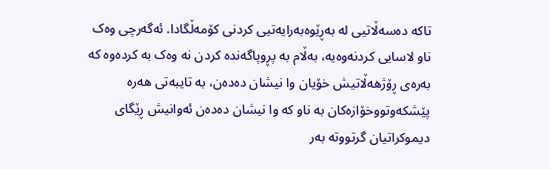تاکە دەسەڵاتیی لە بەڕێوەبەرایەتیی کردنی کۆ‌مەڵگادا. ئەگەرچی وەک ناو لاسایی کردنەوەیە، بەڵام بە پڕوپاگەندە کردن نە وەک بە کردەوە کە بەرەی ڕۆژھەڵاتیش خۆیان وا نیشان دەدەن، بە تایبەتی ھەرە پێشکەوتووخۆازەکان بە ناو کە وا نیشان دەدەن ئەوانیش ڕێگای دیموکراتیان گرتووتە بەر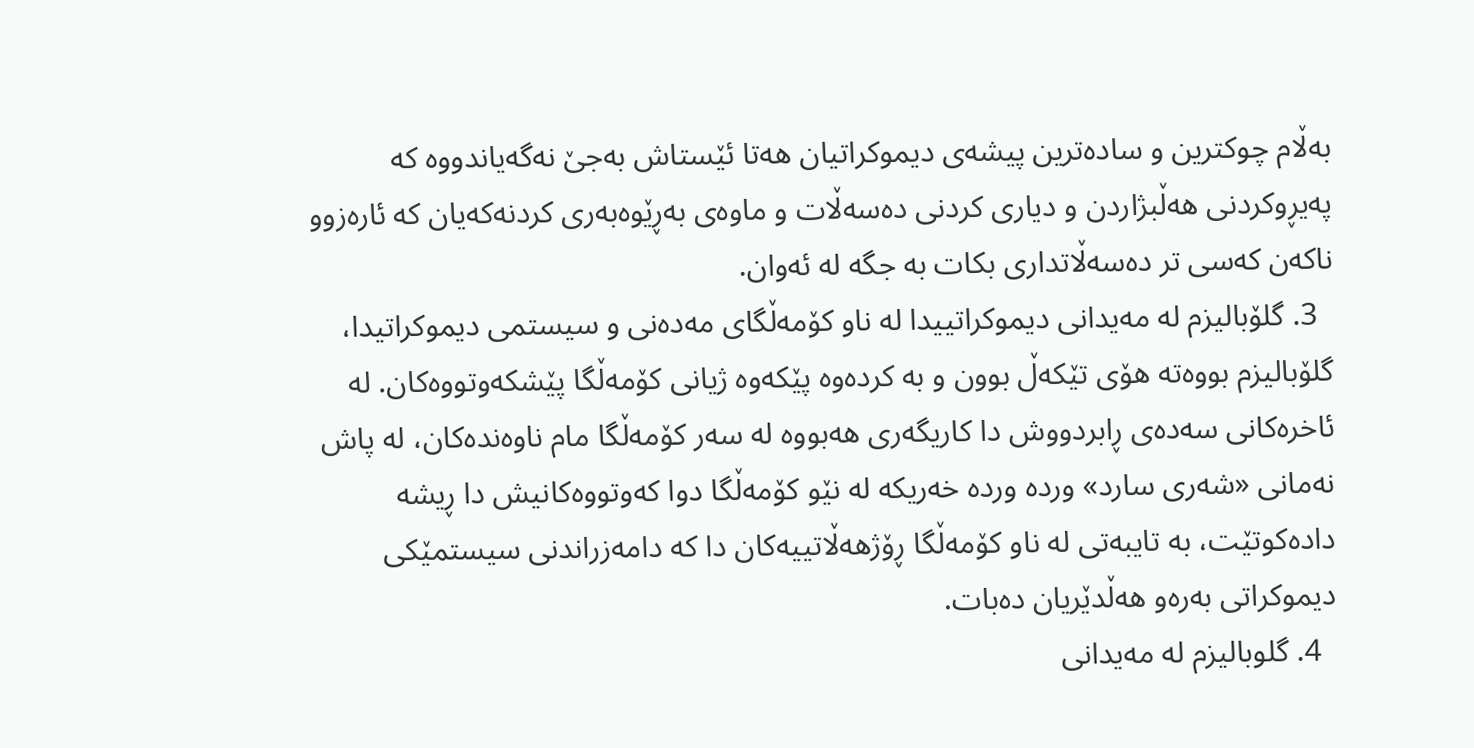بەڵام چوکترین و سادەترین پیشەی دیموکراتیان ھەتا ئێستاش بەجێ نەگەیاندووە کە پەیڕوکردنی ھەڵبژاردن و دیاری کردنی دەسەڵات و ماوەی بەڕێوەبەری کردنەکەیان کە ئارەزوو ناکەن کەسی تر دەسەڵاتداری بکات بە جگە لە ئەوان.
  3. گلۆبالیزم لە مەیدانی دیموکراتییدا لە ناو کۆمەڵگای مەدەنی و سیستمی دیموکراتیدا، گلۆبالیزم بووەتە ھۆی تێکەڵ بوون و بە کردەوە پێکەوە ژیانی کۆمەڵگا پێشکەوتووەکان. لە ئاخرەکانی سەدەی ڕابردووش دا کاریگەری ھەبووە لە سەر کۆمەڵگا مام ناوەندەکان، لە پاش نەمانی «شەری سارد» وردە وردە خەریکە لە نێو کۆمەڵگا دوا کەوتووەکانیش دا ڕیشە دادەکوتێت، بە تایبەتی لە ناو کۆمەڵگا ڕۆژھەڵاتییەکان دا کە دامەزراندنی سیستمێکی دیموکراتی بەرەو ھەڵدێریان دەبات.
  4. گلوبالیزم لە مەیدانی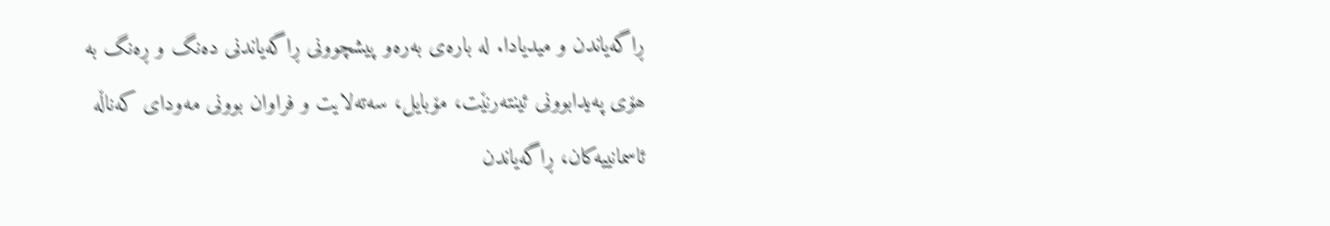ڕاگەیاندن و میدیادا. لە بارەی بەرەو پیشچوونی ڕاگەیاندنی دەنگ و ڕەنگ بە ھۆی پەیدابوونی ئینتەرنێت، مۆبایل، سەتەلایت و فراوان بوونی مەودای کەناڵە ئاسمانییەکان، ڕاگەیاندن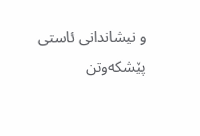و نیشاندانی ئاستی پێشکەوتن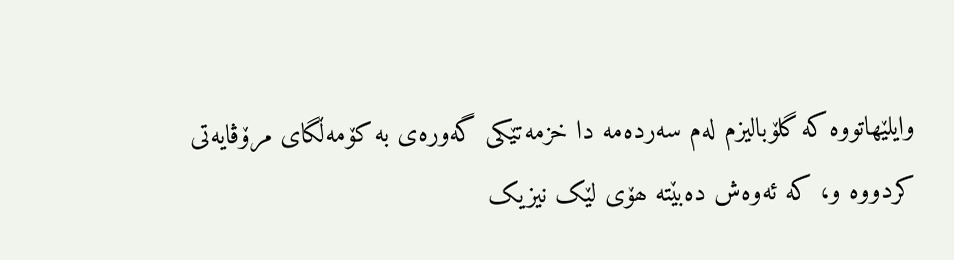وایلێھاتووە کە گلۆبالیزم لەم سەردەمە دا خزمەتێکی گەورەی بە کۆمەڵگای مرۆڤایەتی کردووە و، کە ئەوەش دەبێتە ھۆی لێک نیزیک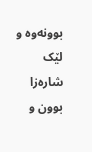بوونەوە و لێک شارەزا بوون و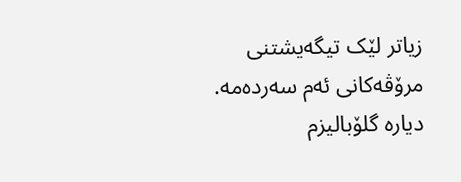زیاتر لێک تیگەیشتنی مرۆڤەکانی ئەم سەردەمە. دیارە گلۆبالیزم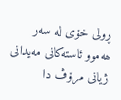ڕولی خۆی لە سەر ھەموو ئاستەکانی مەیدانی ژیانی مرۆڤ دا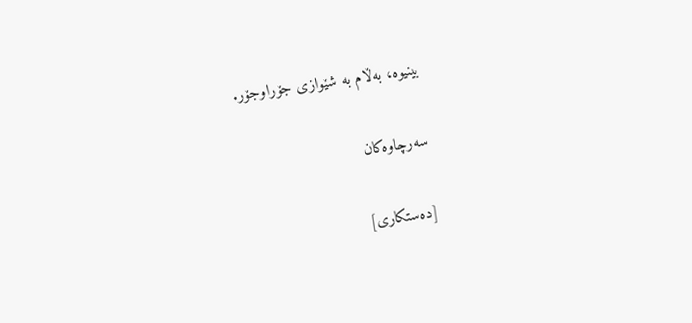بینیوە، بەڵام بە شێوازی جۆراوجۆر.

سەرچاوەکان

[دەستکاری]